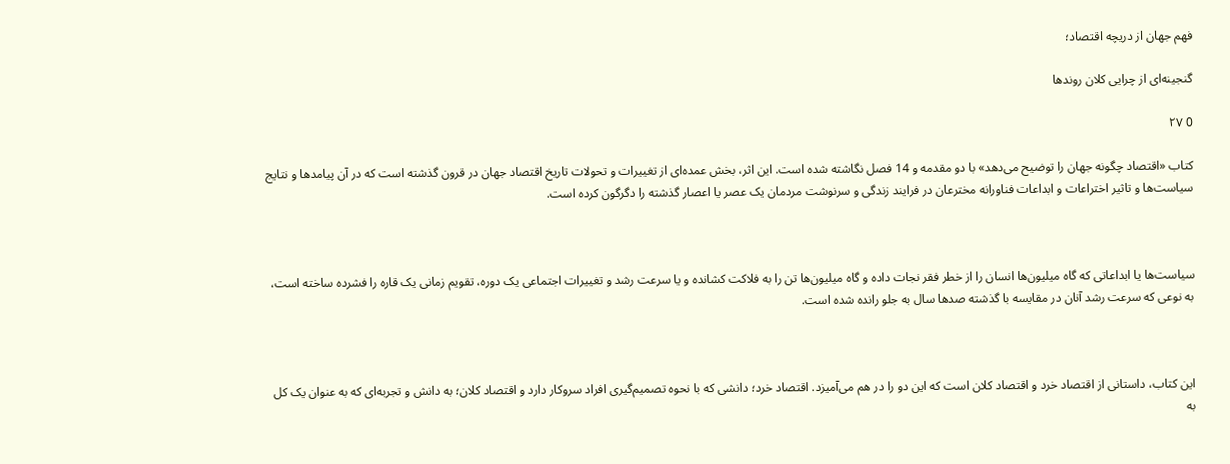فهم جهان از دریچه اقتصاد؛

گنجینه‌ای از چرایی کلان روندها

0 ۲۷

کتاب «اقتصاد چگونه جهان را توضیح می‌دهد» با دو مقدمه و 14 فصل نگاشته شده است. این اثر، بخش عمده‌ای از تغییرات و تحولات تاریخ اقتصاد جهان در قرون گذشته است که در آن پیامدها و نتایج سیاست‌ها و تاثیر اختراعات و ابداعات فناورانه مخترعان در فرایند زندگی و سرنوشت مردمان یک عصر یا اعصار گذشته را دگرگون کرده است.



سیاست‌ها یا ابداعاتی که گاه میلیون‌ها انسان را از خطر فقر نجات داده و گاه میلیون‌ها تن را به فلاکت کشانده و یا سرعت رشد و تغییرات اجتماعی یک دوره، تقویم زمانی یک قاره را فشرده ساخته است، به نوعی که سرعت رشد آنان در مقایسه با گذشته صدها سال به جلو رانده شده است.



این کتاب، داستانی از اقتصاد خرد و اقتصاد کلان است که این دو را در هم می‌آمیزد. اقتصاد خرد؛ دانشی که با نحوه تصمیم‌گیری افراد سروکار دارد و اقتصاد کلان؛ به دانش و تجربه‌ای که به عنوان یک کل به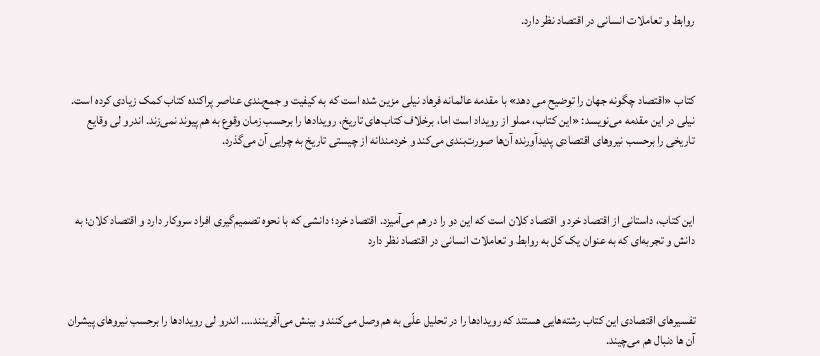روابط و تعاملات انسانی در اقتصاد نظر دارد.



کتاب «اقتصاد چگونه جهان را توضیح می دهد» با مقدمه عالمانه فرهاد نیلی مزین شده است که به کیفیت و جمع‌بندی عناصر پراکنده کتاب کمک زیادی کرده است. نیلی در این مقدمه می‌نویسد: «این کتاب، مملو از رویداد است اما، برخلاف کتاب‌های تاریخ، رویدادها را برحسب زمان وقوع به هم پیوند نمی‌زند. اندرو لی وقایع تاریخی را برحسب نیروهای اقتصادی پدیدآورنده آن‌ها صورت‌بندی می‌کند و خردمندانه از چیستی تاریخ به چرایی آن می‌گذرد.



این کتاب، داستانی از اقتصاد خرد و اقتصاد کلان است که این دو را در هم می‌آمیزد. اقتصاد خرد؛ دانشی که با نحوه تصمیم‌گیری افراد سروکار دارد و اقتصاد کلان؛ به دانش و تجربه‌ای که به عنوان یک کل به روابط و تعاملات انسانی در اقتصاد نظر دارد



تفسیرهای اقتصادی این کتاب رشته‌هایی هستند که رویدادها را در تحلیل علّی به هم وصل می‌کنند و بینش می‌آفرینند…. اندرو لی رویدادها را برحسب نیروهای پیشران آن ها دنبال هم می‌چیند.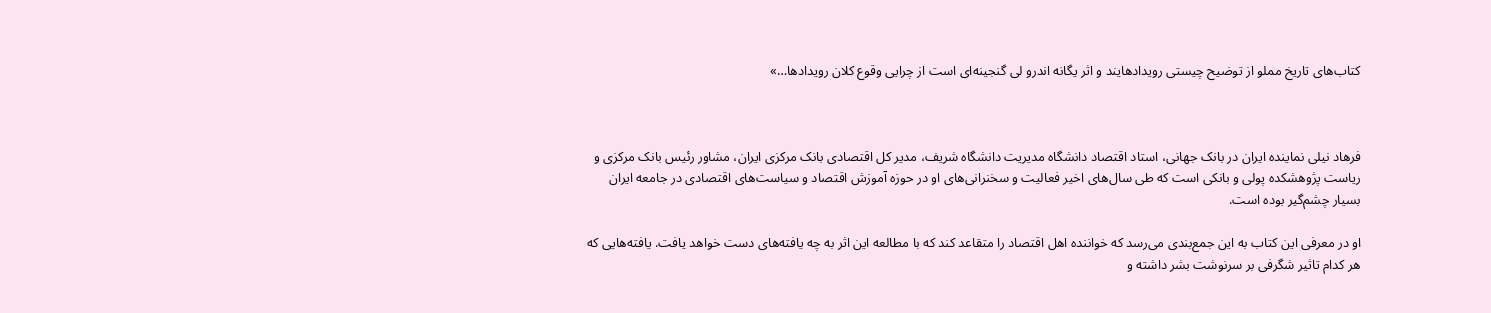کتاب‌های تاریخ مملو از توضیح چیستی رویدادهایند و اثر یگانه اندرو لی گنجینه‌ای است از چرایی وقوع کلان رویدادها…»



فرهاد نیلی نماینده ایران در بانک جهانی، استاد اقتصاد دانشگاه مدیریت دانشگاه شریف، مدیر کل اقتصادی بانک مرکزی ایران، مشاور رئیس بانک مرکزی و ریاست پژوهشکده پولی و بانکی است که طی سال‌های اخیر فعالیت و سخنرانی‌های او در حوزه آموزش اقتصاد و سیاست‌های اقتصادی در جامعه ایران بسیار چشم‌گیر بوده است.

او در معرفی این کتاب به این جمع‌بندی می‌رسد که خواننده اهل اقتصاد را متقاعد کند که با مطالعه این اثر به چه یافته‌های دست خواهد یافت. یافته‌هایی که هر کدام تاثیر شگرفی بر سرنوشت بشر داشته و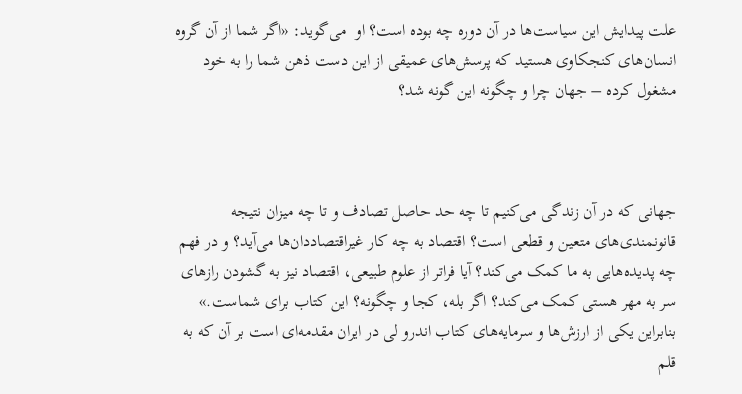علت پیدایش این سیاست‌ها در آن دوره چه بوده است؟ او  می‌گوید: «اگر شما از آن گروه انسان‌های کنجکاوی هستید که پرسش‌های عمیقی از این دست ذهن شما را به خود مشغول کرده – جهان چرا و چگونه این گونه شد؟



جهانی که در آن زندگی می‌کنیم تا چه حد حاصل تصادف و تا چه میزان نتیجه قانونمندی‌های متعین و قطعی است؟ اقتصاد به چه کار غیراقتصاددان‌ها می‌آید؟ و در فهم چه پدیده‌هایی به ما کمک می‌کند؟ آیا فراتر از علوم طبیعی، اقتصاد نیز به گشودن رازهای سر به مهر هستی کمک می‌کند؟ اگر بله، کجا و چگونه؟ این کتاب برای شماست.» بنابراین یکی از ارزش‌ها و سرمایه‌های کتاب اندرو لی در ایران مقدمه‌ای است بر آن که به قلم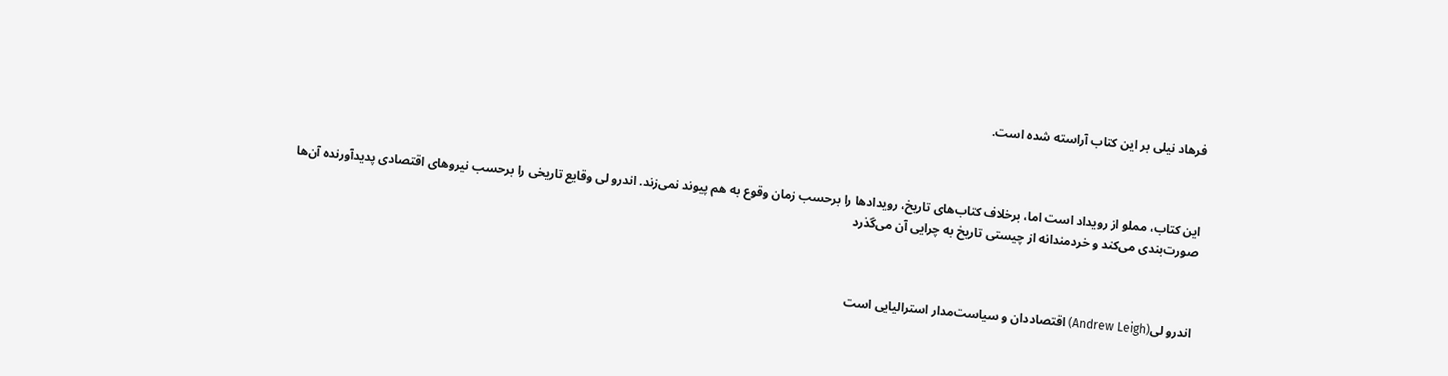فرهاد نیلی بر این کتاب آراسته شده است.



این کتاب، مملو از رویداد است اما، برخلاف کتاب‌های تاریخ، رویدادها را برحسب زمان وقوع به هم پیوند نمی‌زند. اندرو لی وقایع تاریخی را برحسب نیروهای اقتصادی پدیدآورنده آن‌ها صورت‌بندی می‌کند و خردمندانه از چیستی تاریخ به چرایی آن می‌گذرد



اندرو لی(Andrew Leigh) اقتصاددان و سیاست‌مدار استرالیایی است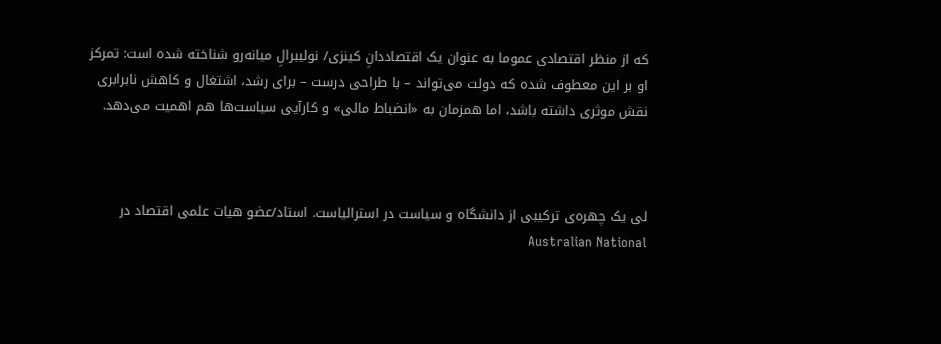که از منظر اقتصادی عموما به‌ عنوان یک اقتصاددانِ کینزی/ نولیبرالِ میانه‌رو شناخته ‌شده است: تمرکز او بر این معطوف شده که دولت می‌تواند – با طراحی درست – برای رشد، اشتغال و کاهش نابرابری نقش موثری داشته باشد، اما همزمان به «انضباط مالی» و کارآیی سیاست‌ها هم اهمیت می‌دهد.



لی یک چهره‌ی ترکیبی از دانشگاه و سیاست در استرالیاست. استاد/عضو هیات علمی اقتصاد در Australian National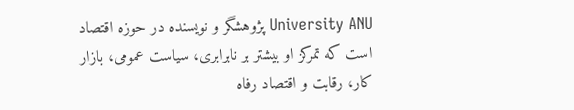University ANU پژوهشگر و نویسنده در حوزه اقتصاد است که تمرکز او بیشتر بر نابرابری، سیاست عمومی، بازار کار، رقابت و اقتصاد رفاه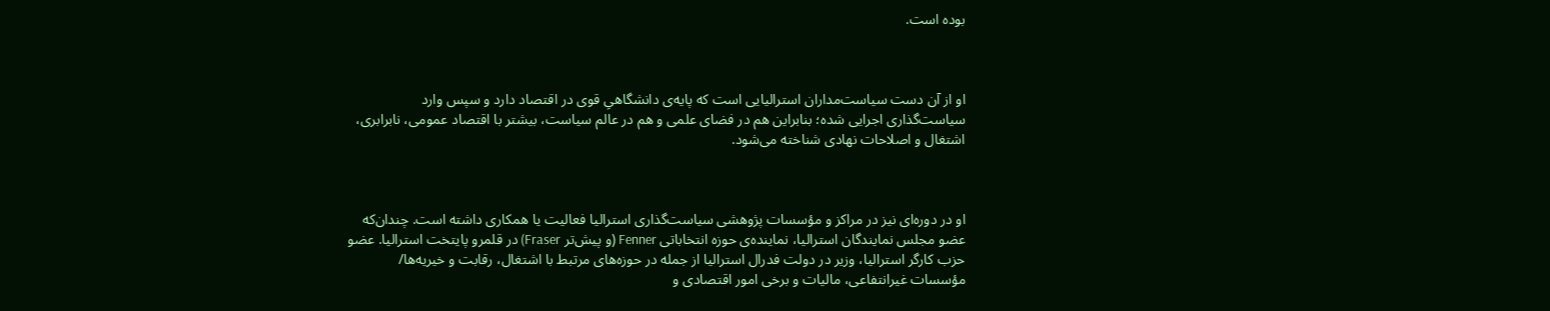بوده است.



او از آن دست سیاست‌مداران استرالیایی است که پایه‌ی دانشگاهیِ قوی در اقتصاد دارد و سپس وارد سیاست‌گذاری اجرایی شده؛ بنابراین هم در فضای علمی و هم در عالم سیاست، بیشتر با اقتصاد عمومی، نابرابری، اشتغال و اصلاحات نهادی شناخته می‌شود.



او در دوره‌ای نیز در مراکز و مؤسسات پژوهشی سیاست‌گذاری استرالیا فعالیت یا همکاری داشته است. چندان‌که عضو مجلس نمایندگان استرالیا، نماینده‌ی حوزه انتخاباتی Fenner (و پیش‌تر Fraser) در قلمرو پایتخت استرالیا. عضو حزب کارگر استرالیا، وزیر در دولت فدرال استرالیا از جمله در حوزه‌های مرتبط با اشتغال، رقابت و خیریه‌ها/ مؤسسات غیرانتفاعی، مالیات و برخی امور اقتصادی و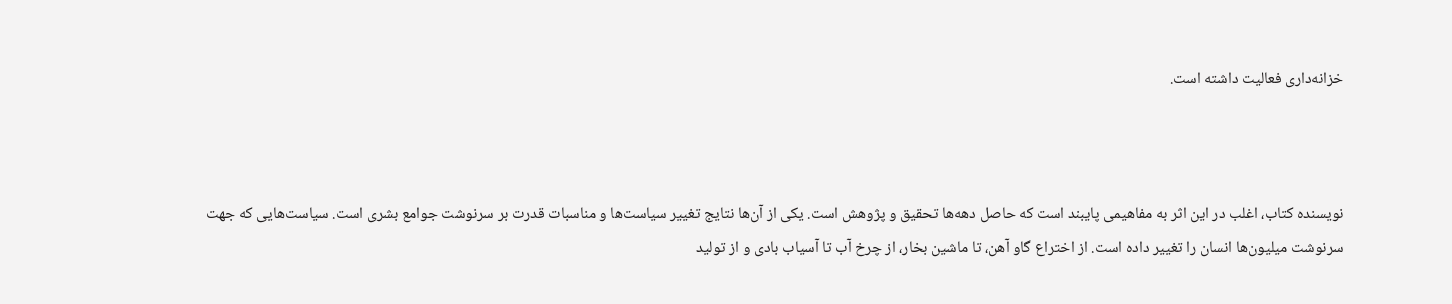خزانه‌داری فعالیت داشته است.



نویسنده کتاب، اغلب در این اثر به مفاهیمی پایبند است که حاصل دهه‌ها تحقیق و پژوهش است. یکی از آن‌ها نتایج تغییر سیاست‌ها و مناسبات قدرت بر سرنوشت جوامع بشری است. سیاست‌هایی که جهت سرنوشت میلیون‌ها انسان را تغییر داده است. از اختراع گاو آهن، تا ماشین بخار، از چرخ آب تا آسیاب بادی و از تولید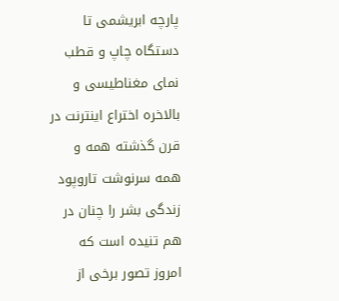پارچه ابریشمی تا دستگاه چاپ و قطب نمای مغناطیسی و بالاخره اختراع اینترنت در قرن گذشته همه و همه سرنوشت تاروپود زندگی بشر را چنان در هم تنیده است که امروز تصور برخی از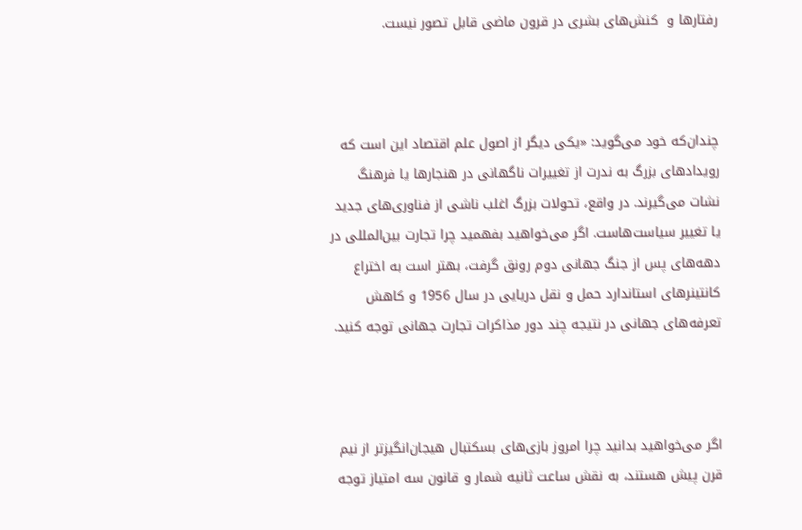رفتارها و  کنش‌های بشری در قرون ماضی قابل تصور نیست.



چندان‌که خود می‌گوید: «یکی دیگر از اصول علم اقتصاد این است که رویدادهای بزرگ به ندرت از تغییرات ناگهانی در هنجارها یا فرهنگ نشات می‌گیرند. در واقع، تحولات بزرگ اغلب ناشی از فناوری‌های جدید یا تغییر سیاست‌هاست. اگر می‌خواهید بفهمید چرا تجارت بین‌المللی در دهه‌های پس از جنگ جهانی دوم رونق گرفت، بهتر است به اختراع کانتینرهای استاندارد حمل و نقل دریایی در سال 1956 و کاهش تعرفه‌های جهانی در نتیجه چند دور مذاکرات تجارت جهانی توجه کنید.



اگر می‌خواهید بدانید چرا امروز بازی‌های بسکتبال هیجان‌انگیزتر از نیم قرن پیش هستند، به نقش ساعت ثانیه شمار و قانون سه امتیاز توجه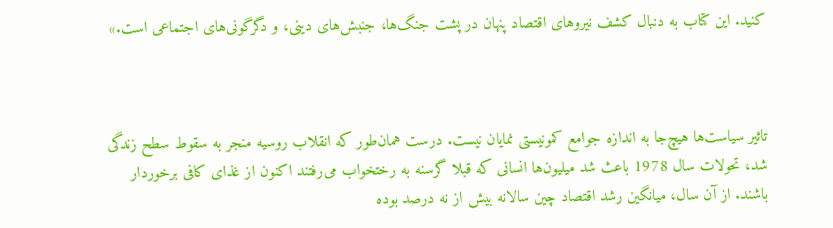کنید. این کتاب به دنبال کشف نیروهای اقتصاد پنهان در پشت جنگ‌ها، جنبش‌های دینی، و دگرگونی‌های اجتماعی است.»



تاثیر سیاست‌ها هیچ‌جا به اندازه جوامع کمونیستی نمایان نیست. درست همان‌طور که انقلاب روسیه منجر به سقوط سطح زندگی شد، تحولات سال 1978 باعث شد میلیون‌ها انسانی که قبلا گرسنه به رختخواب می‌رفتند اکنون از غذای کافی برخوردار باشند. از آن سال، میانگین رشد اقتصاد چین سالانه بیش از نه درصد بوده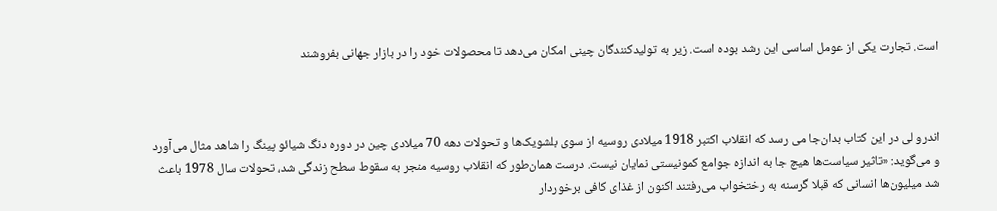است. تجارت یکی از عومل اساسی این رشد بوده است. زیر به تولیدکنندگان چینی امکان می‌دهد تا محصولات خود را در بازار جهانی بفروشند



اندرو لی در این کتاب بدان‌جا می رسد که انقلاب اکتبر 1918 میلادی روسیه از سوی بلشویک‌ها و تحولات دهه 70 میلادی چین در دوره دنگ شیائو پینگ را شاهد مثال می‌آورد و می‌گوید: «تاثیر سیاست‌ها هیچ جا به اندازه جوامع کمونیستی نمایان نیست. درست همان‌طور که انقلاب روسیه منجر به سقوط سطح زندگی شد، تحولات سال 1978 باعث شد میلیون‌ها انسانی که قبلا گرسنه به رختخواب می‌رفتند اکنون از غذای کافی برخوردار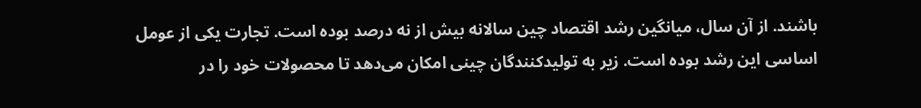باشند. از آن سال، میانگین رشد اقتصاد چین سالانه بیش از نه درصد بوده است. تجارت یکی از عومل اساسی این رشد بوده است. زیر به تولیدکنندگان چینی امکان می‌دهد تا محصولات خود را در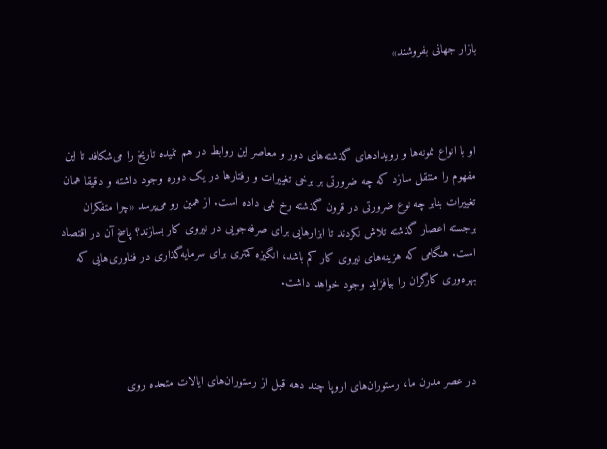بازار جهانی بفروشند»



او با انواع نمونه‌ها و رویدادهای گذشته‌های دور و معاصر این روابط در هم تنیده تاریخ را می‌شکافد تا این مفهوم را منتقل سازد که چه ضرورتی بر برخی تغییرات و رفتارها در یک دوره وجود داشته و دقیقا همان تغییرات بنابر چه نوع ضرورتی در قرون گذشته رخ نمی داده است. از همین رو می‌پرسد «چرا متفکران برجسته اعصار گذشته تلاش نکردند تا ابزارهایی برای صرفه‌جویی در نیروی کار بسازند؟ پاسخ آن در اقتصاد است. هنگامی که هزینه‌های نیروی کار کم باشد، انگیزه کمتری برای سرمایه‌گذاری در فناوری‌هایی که بهره‌وری کارگران را بیافزاید وجود خواهد داشت.



در عصر مدرن ما، رستوران‌های اروپا چند دهه قبل از رستوران‌های ایالات متحده روی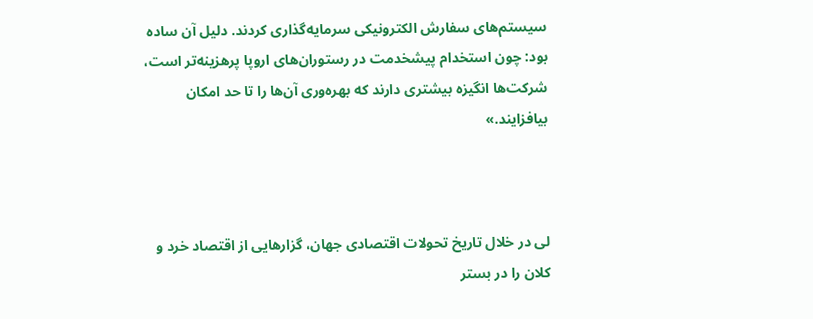سیستم‌های سفارش الکترونیکی سرمایه‌گذاری کردند. دلیل آن ساده بود: چون استخدام پیشخدمت در رستوران‌های اروپا پرهزینه‌تر است، شرکت‌ها انگیزه بیشتری دارند که بهره‌وری آن‌ها را تا حد امکان بیافزایند.»



لی در خلال تاریخ تحولات اقتصادی جهان، گزارهایی از اقتصاد خرد و کلان را در بستر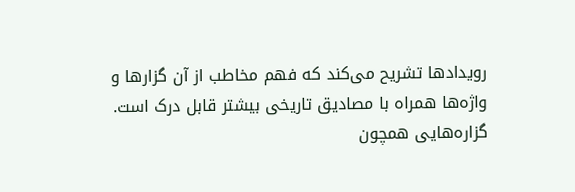رویدادها تشریح می‌کند که فهم مخاطب از آن گزارها و واژه‌ها همراه با مصادیق تاریخی بیشتر قابل درک است. گزاره‌هایی همچون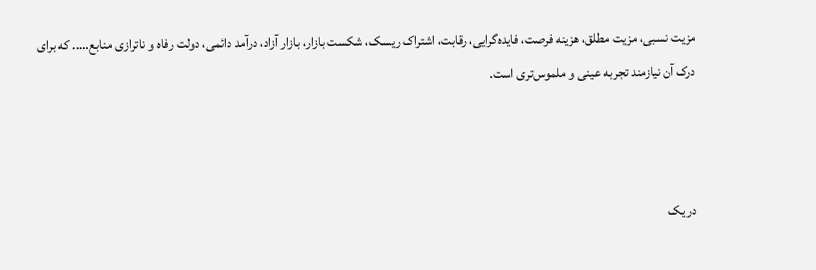مزیت نسبی، مزیت مطلق، هزینه فرصت، فایده‌گرایی، رقابت، اشتراک ریسک، شکست بازار، بازار آزاد، درآمد دائمی، دولت رفاه و ناترازی منابع….. که برای درک آن نیازمند تجربه عینی و ملموس‌تری است.



در یک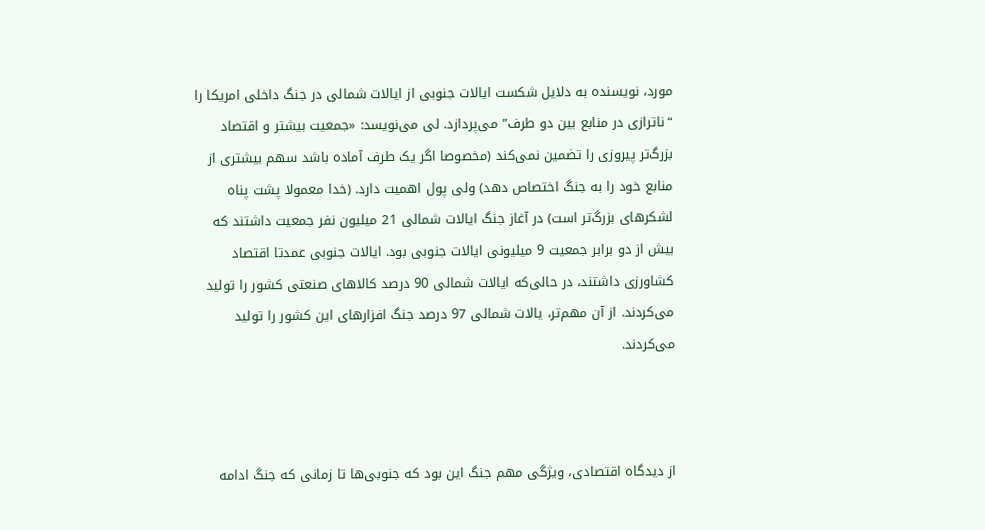مورد، نویسنده به دلایل شکست ایالات جنوبی از ایالات شمالی در جنگ داخلی امریکا را “ناترازی در منابع بین دو طرف” می‌پردازد. لی می‌نویسد: «جمعیت بیشتر و اقتصاد بزرگ‌تر پیروزی را تضمین نمی‌کند (مخصوصا اگر یک طرف آماده باشد سهم بیشتری از منابع خود را به جنگ اختصاص دهد) ولی پول اهمیت دارد. (خدا معمولا پشت پناه لشکرهای بزرگ‌تر است) در آغاز جنگ ایالات شمالی 21 میلیون نفر جمعیت داشتند که بیش از دو برابر جمعیت 9 میلیونی ایالات جنوبی بود. ایالات جنوبی عمدتا اقتصاد کشاورزی داشتند، در حالی‌که ایالات شمالی 90 درصد کالاهای صنعتی کشور را تولید می‌کردند. از آن مهم‌تر، یالات شمالی 97 درصد جنگ افزارهای این کشور را تولید می‌کردند.



از دیدگاه اقتصادی، ویژگی مهم جنگ این بود که جنوبی‌ها تا زمانی که جنگ ادامه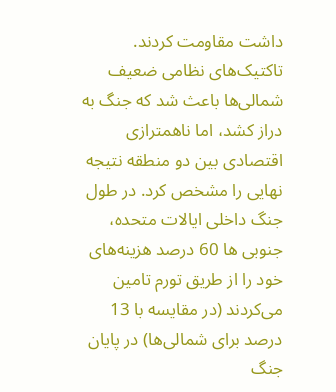داشت مقاومت کردند. تاکتیک‌های نظامی ضعیف شمالی‌ها باعث شد که جنگ به دراز کشد، اما ناهمترازی اقتصادی بین دو منطقه نتیجه نهایی را مشخص کرد. در طول جنگ داخلی ایالات متحده، جنوبی ها 60 درصد هزینه‌های خود را از طریق تورم تامین می‌کردند (در مقایسه با 13 درصد برای شمالی‌ها) در پایان جنگ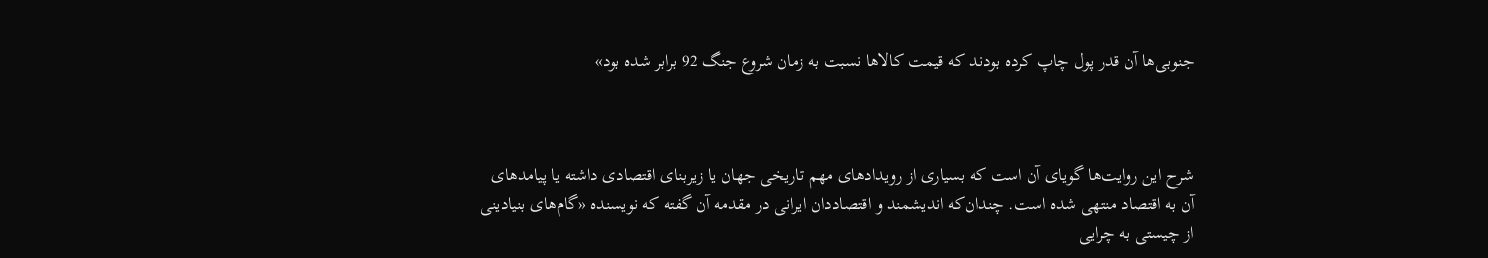جنوبی‌ها آن قدر پول چاپ کرده بودند که قیمت کالاها نسبت به زمان شروع جنگ 92 برابر شده بود»



شرح این روایت‌ها گویای آن است که بسیاری از رویدادهای مهم تاریخی جهان یا زیربنای اقتصادی داشته یا پیامدهای آن به اقتصاد منتهی شده است. چندان‌که اندیشمند و اقتصاددان ایرانی در مقدمه آن گفته که نویسنده «گام‌های بنیادینی از چیستی به چرایی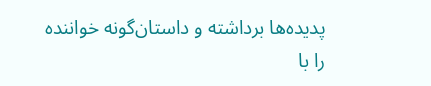پدیده‌ها برداشته و داستان‌گونه خواننده را با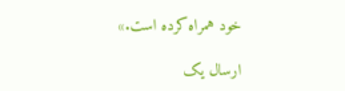خود همراه کرده است.»

ارسال یک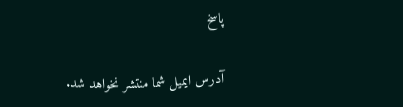پاسخ

آدرس ایمیل شما منتشر نخواهد شد.